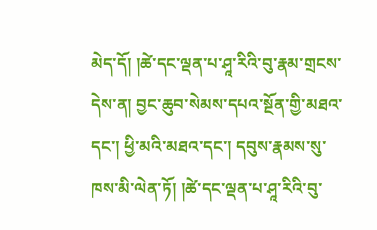མེད་དོ། །ཚེ་དང་ལྡན་པ་ཤཱ་རིའི་བུ་རྣམ་གྲངས་དེས་ན། བྱང་ཆུབ་སེམས་དཔའ་སྔོན་གྱི་མཐའ་དང་། ཕྱི་མའི་མཐའ་དང་། དབུས་རྣམས་སུ་ཁས་མི་ལེན་ཏོ། །ཚེ་དང་ལྡན་པ་ཤཱ་རིའི་བུ་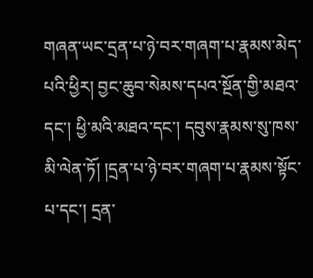གཞན་ཡང་དྲན་པ་ཉེ་བར་གཞག་པ་རྣམས་མེད་པའི་ཕྱིར། བྱང་ཆུབ་སེམས་དཔའ་སྔོན་གྱི་མཐའ་དང་། ཕྱི་མའི་མཐའ་དང་། དབུས་རྣམས་སུ་ཁས་མི་ལེན་ཏོ། །དྲན་པ་ཉེ་བར་གཞག་པ་རྣམས་སྟོང་པ་དང་། དྲན་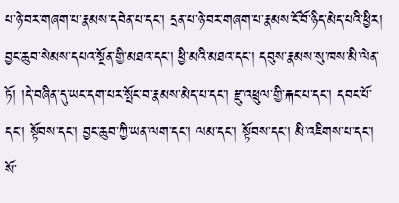པ་ཉེ་བར་གཞག་པ་རྣམས་དབེན་པ་དང་། དྲན་པ་ཉེ་བར་གཞག་པ་རྣམས་ངོ་བོ་ཉིད་མེད་པའི་ཕྱིར། བྱང་ཆུབ་སེམས་དཔའ་སྔོན་གྱི་མཐའ་དང་། ཕྱི་མའི་མཐའ་དང་། དབུས་རྣམས་སུ་ཁས་མི་ལེན་ཏོ། །དེ་བཞིན་དུ་ཡང་དག་པར་སྤོང་བ་རྣམས་མེད་པ་དང་། རྫུ་འཕྲུལ་གྱི་རྐང་པ་དང་། དབང་པོ་དང་། སྟོབས་དང་། བྱང་ཆུབ་ཀྱི་ཡན་ལག་དང་། ལམ་དང་། སྟོབས་དང་། མི་འཇིགས་པ་དང་། སོ་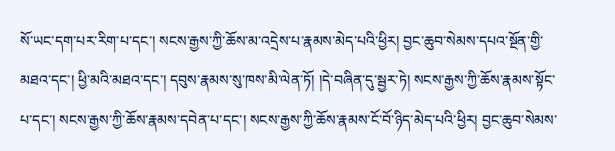སོ་ཡང་དག་པར་རིག་པ་དང་། སངས་རྒྱས་ཀྱི་ཆོས་མ་འདྲེས་པ་རྣམས་མེད་པའི་ཕྱིར། བྱང་ཆུབ་སེམས་དཔའ་སྔོན་གྱི་མཐའ་དང་། ཕྱི་མའི་མཐའ་དང་། དབུས་རྣམས་སུ་ཁས་མི་ལེན་ཏོ། །དེ་བཞིན་དུ་སྦྱར་ཏེ། སངས་རྒྱས་ཀྱི་ཆོས་རྣམས་སྟོང་པ་དང་། སངས་རྒྱས་ཀྱི་ཆོས་རྣམས་དབེན་པ་དང་། སངས་རྒྱས་ཀྱི་ཆོས་རྣམས་ངོ་བོ་ཉིད་མེད་པའི་ཕྱིར། བྱང་ཆུབ་སེམས་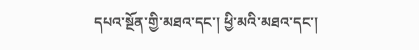དཔའ་སྔོན་གྱི་མཐའ་དང་། ཕྱི་མའི་མཐའ་དང་།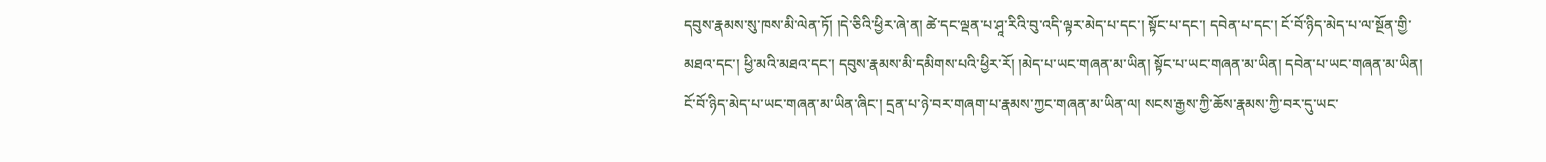དབུས་རྣམས་སུ་ཁས་མི་ལེན་ཏོ། །དེ་ཅིའི་ཕྱིར་ཞེ་ན། ཚེ་དང་ལྡན་པ་ཤཱ་རིའི་བུ་འདི་ལྟར་མེད་པ་དང་། སྟོང་པ་དང་། དབེན་པ་དང་། ངོ་བོ་ཉིད་མེད་པ་ལ་སྔོན་གྱི་མཐའ་དང་། ཕྱི་མའི་མཐའ་དང་། དབུས་རྣམས་མི་དམིགས་པའི་ཕྱིར་རོ། །མེད་པ་ཡང་གཞན་མ་ཡིན། སྟོང་པ་ཡང་གཞན་མ་ཡིན། དབེན་པ་ཡང་གཞན་མ་ཡིན། ངོ་བོ་ཉིད་མེད་པ་ཡང་གཞན་མ་ཡིན་ཞིང་། དྲན་པ་ཉེ་བར་གཞག་པ་རྣམས་ཀྱང་གཞན་མ་ཡིན་ལ། སངས་རྒྱས་ཀྱི་ཆོས་རྣམས་ཀྱི་བར་དུ་ཡང་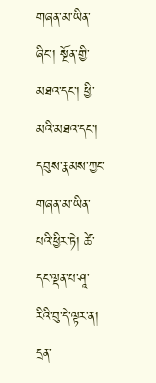གཞན་མ་ཡིན་ཞིང་། སྔོན་གྱི་མཐའ་དང་། ཕྱི་མའི་མཐའ་དང་། དབུས་རྣམས་ཀྱང་གཞན་མ་ཡིན་པའི་ཕྱིར་ཏེ། ཚེ་དང་ལྡན་པ་ཤཱ་རིའི་བུ་དེ་ལྟར་ན། དྲན་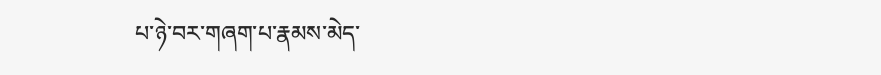པ་ཉེ་བར་གཞག་པ་རྣམས་མེད་